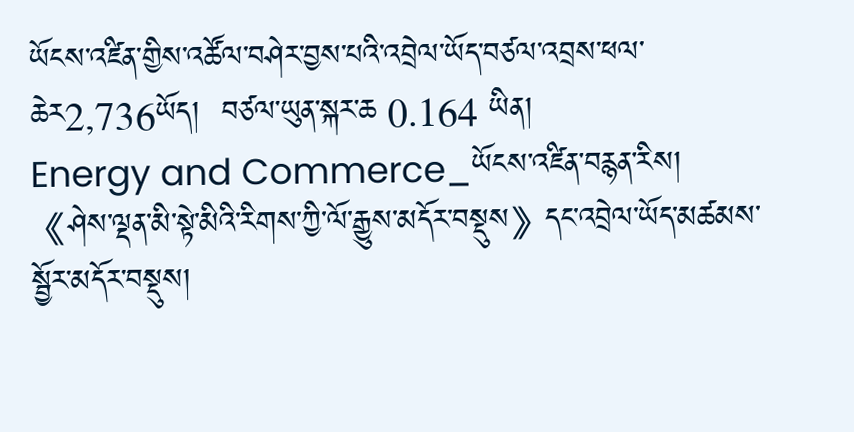ཡོངས་འཛིན་གྱིས་འཚོལ་བཤེར་བྱས་པའི་འབྲེལ་ཡོད་བཙལ་འབྲས་ཕལ་ཆེར2,736ཡོད།  བཙལ་ཡུན་སྐར་ཆ 0.164 ཡིན།
Energy and Commerce_ཡོངས་འཛིན་བརྙན་རིས།
《ཤེས་ལྡན་མི་སྟེ་མིའི་རིགས་ཀྱི་ལོ་རྒྱུས་མདོར་བསྡུས》དང་འབྲེལ་ཡོད་མཚམས་སྦྱོར་མདོར་བསྡུས།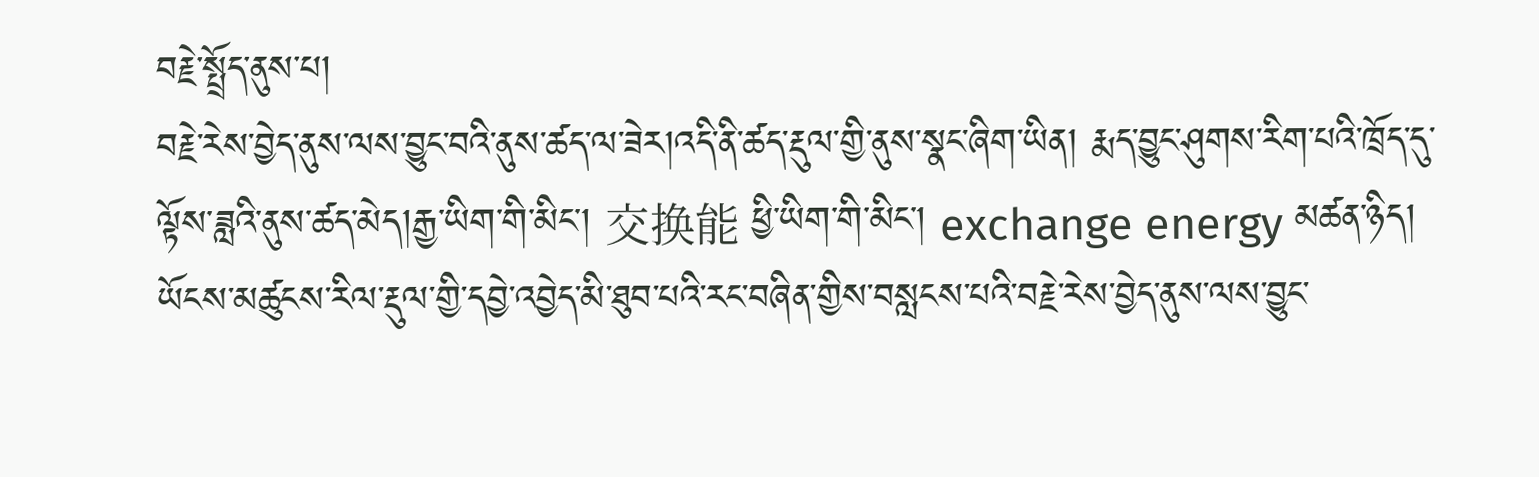བརྗེ་སྤྲོད་ནུས་པ།
བརྗེ་རེས་བྱེད་ནུས་ལས་བྱུང་བའི་ནུས་ཚད་ལ་ཟེར།འདི་ནི་ཚད་རྡུལ་གྱི་ནུས་སྣང་ཞིག་ཡིན། རྨད་བྱུང་ཤུགས་རིག་པའི་ཁྲོད་དུ་ལྟོས་ཟླའི་ནུས་ཚད་མེད།རྒྱ་ཡིག་གི་མིང་། 交换能 ཕྱི་ཡིག་གི་མིང་། exchange energy མཚན་ཉིད། ཡོངས་མཚུངས་རིལ་རྡུལ་གྱི་དབྱེ་འབྱེད་མི་ཐུབ་པའི་རང་བཞིན་གྱིས་བསླངས་པའི་བརྗེ་རེས་བྱེད་ནུས་ལས་བྱུང་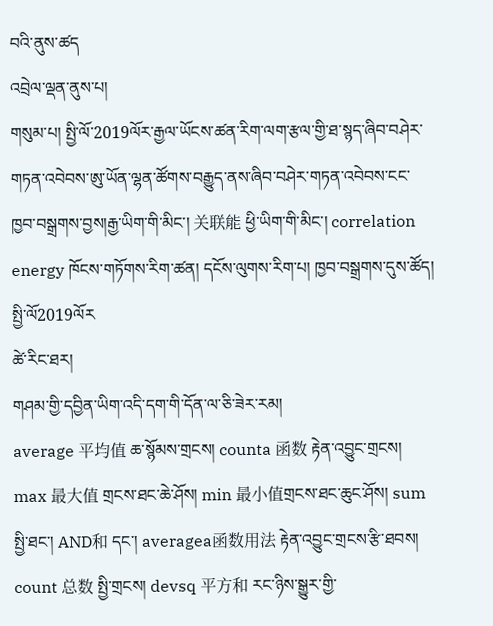བའི་ནུས་ཚད
འབྲེལ་ལྡན་ནུས་པ།
གསུམ་པ། སྤྱི་ལོ་2019ལོར་རྒྱལ་ཡོངས་ཚན་རིག་ལག་རྩལ་གྱི་ཐ་སྙད་ཞིབ་བཤེར་གཏན་འབེབས་ཨུ་ཡོན་ལྷན་ཚོགས་བརྒྱུད་ནས་ཞིབ་བཤེར་གཏན་འབེབས་ངང་ཁྱབ་བསྒྲགས་བྱས།རྒྱ་ཡིག་གི་མིང་། 关联能 ཕྱི་ཡིག་གི་མིང་། correlation energy ཁོངས་གཏོགས་རིག་ཚན། དངོས་ལུགས་རིག་པ། ཁྱབ་བསྒྲགས་དུས་ཚོད། སྤྱི་ལོ2019ལོར
ཚེ་རིང་ཐར།
གཤམ་གྱི་དབྱིན་ཡིག་འདི་དག་གི་དོན་ལ་ཅི་ཟེར་རམ།
average 平均值 ཆ་སྙོམས་གྲངས། counta 函数 རྟེན་འབྱུང་གྲངས། max 最大值 གྲངས་ཐང་ཆེ་ཤོས། min 最小值གྲངས་ཐང་ཆུང་ཤོས། sum སྤྱི་ཐང་། AND和 དང་། averagea函数用法 རྟེན་འབྱུང་གྲངས་རྩི་ཐབས། count 总数 སྤྱི་གྲངས། devsq 平方和 རང་ཉིས་སྒྱུར་གྱི་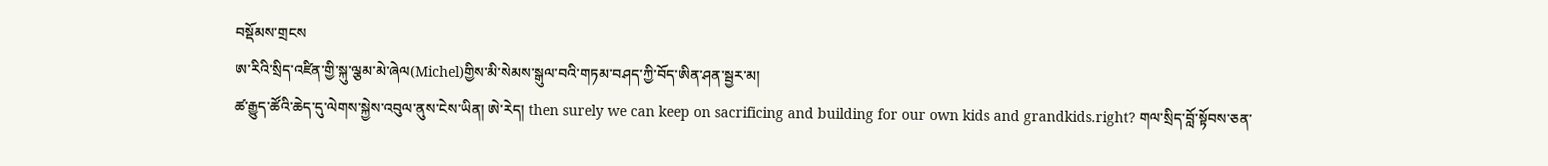བསྡོམས་གྲངས
ཨ་རིའི་སྲིད་འཛིན་གྱི་སྐུ་ལྕམ་མེ་ཞེལ(Michel)གྱིས་མི་སེམས་སྒུལ་བའི་གཏམ་བཤད་ཀྱི་བོད་ཨིན་ཤན་སྦྱར་མ།
ཚ་རྒྱུད་ཚོའི་ཆེད་དུ་ལེགས་སྐྱེས་འབུལ་ནུས་ངེས་ཡིན། ཨེ་རེད། then surely we can keep on sacrificing and building for our own kids and grandkids.right? གལ་སྲིད་བློ་སྟོབས་ཅན་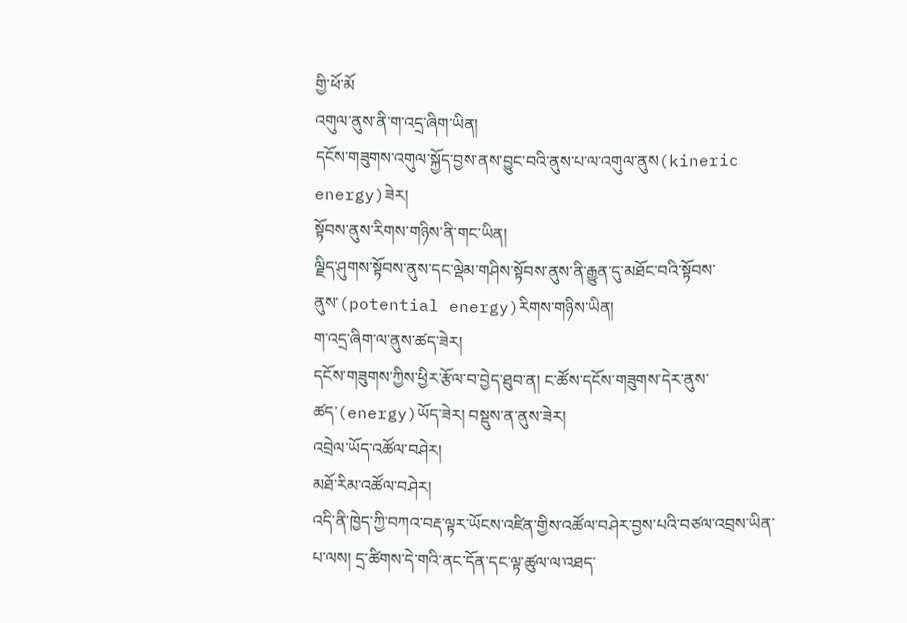གྱི་ཕོ་མོ
འགུལ་ནུས་ནི་ག་འདྲ་ཞིག་ཡིན།
དངོས་གཟུགས་འགུལ་སྐྱོད་བྱས་ནས་བྱུང་བའི་ནུས་པ་ལ་འགུལ་ནུས(kineric energy)ཟེར།
སྟོབས་ནུས་རིགས་གཉིས་ནི་གང་ཡིན།
ལྗིད་ཤུགས་སྟོབས་ནུས་དང་ལྡེམ་གཤིས་སྟོབས་ནུས་ནི་རྒྱུན་དུ་མཐོང་བའི་སྟོབས་ནུས་(potential energy)རིགས་གཉིས་ཡིན།
ག་འདྲ་ཞིག་ལ་ནུས་ཚད་ཟེར།
དངོས་གཟུགས་ཀྱིས་ཕྱིར་རྩོལ་བ་བྱེད་ཐུབ་ན། ང་ཚོས་དངོས་གཟུགས་དེར་ནུས་ཚད་(energy)ཡོད་ཟེར། བསྡུས་ན་ནུས་ཟེར།
འབྲེལ་ཡོད་འཚོལ་བཤེར།
མཐོ་རིམ་འཚོལ་བཤེར།
འདི་ནི་ཁྱེད་ཀྱི་བཀའ་བརྡ་ལྟར་ཡོངས་འཛིན་གྱིས་འཚོལ་བཤེར་བྱས་པའི་བཙལ་འབྲས་ཡིན་པ་ལས། དྲ་ཚིགས་དེ་གའི་ནང་དོན་དང་ལྟ་ཚུལ་ལ་འཐད་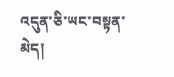འདུན་ཅི་ཡང་བསྟན་མེད།